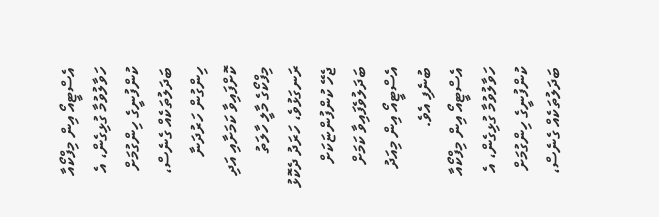އެސްޓީއޯ އިން މިފްކޯއާ ހަވާލުވުމާ ގުޅިގެން، އެ ކުންފުނީގެ ހިންގުމަށް ބަދަލުތަކެއް ގެނެސް، ހިންގުން ހަރުދަނާ ކޮށްފައިވާ ކަމަށާއި އަދި މިފްކޯގެ މާލީ ހާލަތު ރަނގަޅުވެ، ހަރަދު ދެކޮޅު ޖެހޭ ކުންފުންޏަކަށް ބަދަލުވެފައިވާ ކަމަށް އެސްޓީއޯ އިން މިއަދު ބުނެފި އެވެ.
އެސްޓީއޯ އިން މިފްކޯއާ ހަވާލުވުމާ ގުޅިގެން، އެ ކުންފުނީގެ ހިންގުމަށް ބަދަލުތަކެއް ގެނެސް،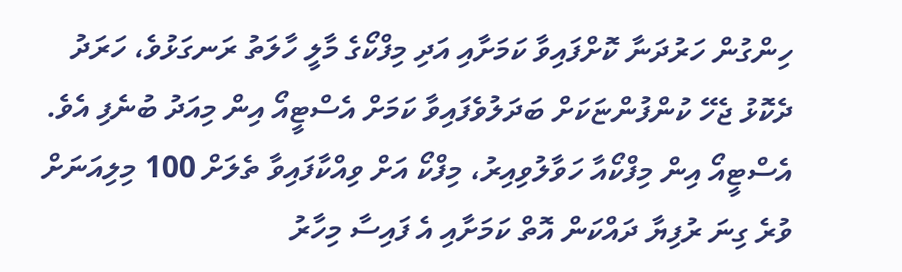ހިންގުން ހަރުދަނާ ކޮށްފައިވާ ކަމަށާއި އަދި މިފްކޯގެ މާލީ ހާލަތު ރަނގަޅުވެ، ހަރަދު ދެކޮޅު ޖެހޭ ކުންފުންޏަކަށް ބަދަލުވެފައިވާ ކަމަށް އެސްޓީއޯ އިން މިއަދު ބުނެފި އެވެ.
އެސްޓީއޯ އިން މިފްކޯއާ ހަވާލުވިއިރު، މިފްކޯ އަށް ވިއްކާފައިވާ ތެލަށް 100 މިލިއަނަށް ވުރެ ގިނަ ރުފިޔާ ދައްކަން އޮތް ކަމަށާއި އެ ފައިސާ މިހާރު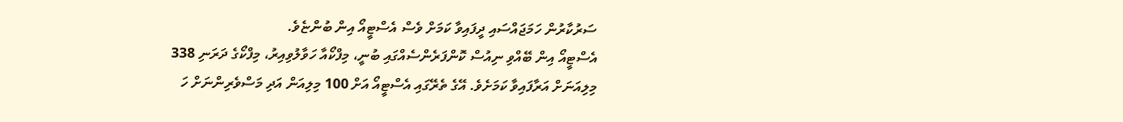ސަރުކާރުން ހަމަޖައްސައި ދީފައިވާ ކަމަށް ވެސް އެސްޓީއޯ އިން ބުންޏެވެ.
އެސްޓީއޯ އިން ބޭއްވި ނިއުސް ކޮންފަރެންސެއްގައި ބުނީ، މިފްކޯއާ ހަވާލުވިއިރު، މިފްކޯގެ ދަރަނި 338 މިލިއަނަށް އަރާފައިވާ ކަމަށެވެ. އޭގެ ތެރޭގައި އެސްޓީއޯ އަށް 100 މިލިއަން އަދި މަސްވެރިންނަށް ހަ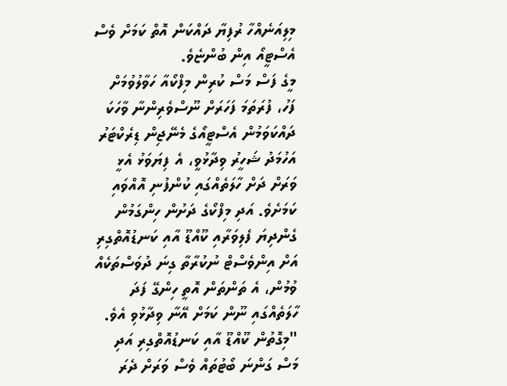މިލިއަނެއްހާ ރުފިޔާ ދައްކަން އޮތް ކަމަށް ވެސް އެސްޓީއޯ އިން ބުންޏެވެ.
މީގެ ފަސް މަސް ކުރިން މިފްކޯއާ ހަވާލުވުމަށް ފަހު، ފުރަތަމަ ފަހަރަށް ނޫސްވެރިންނާ ވާހަކަ ދައްކަވަމުން އެސްޓީއޯގެ މެނޭޖިން ޑިރެކްޓަރު އަހުމަދު ޝަހީރު ވިދާޅުވީ، އެ ފިޔަވަޅު އެޅީ ވަރަށް ދަށް ހާލަތެއްގައި ކުންފުނި އޮއްވައި ކަމަށެވެ. އަދި މިފްކޯގެ ދަށުން ހިންގަމުން ގެންދިޔަ ފެލިވަރާއި ކޫއްޑޫ އާއި ކަނޑުއޮތްގިރި އަށް އިންވެސްޓް ނުކުރާތާ ގިނަ ދުވަސްތަކެއް ވުމުން، އެ ތަންތަން އޮތީ ހިންގޭ ފަދަ ހާލަތެއްގައި ނޫން ކަމަށް އޭނާ ވިދާޅުވި އެވެ.
"މިގޮތުން ކޫއްޑޫ އާއި ކަނޑުއޮތްގިރި އަދި މަސް ގަންނަ ބޯޓުތައް ވެސް ވަރަށް ދެރަ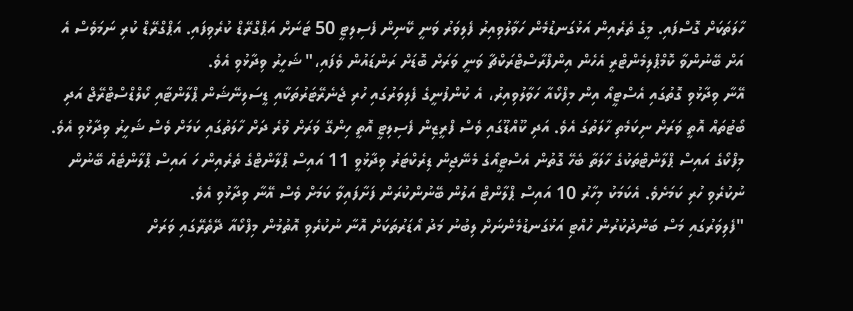ހާލަތަކަށް ގޮސްފައި. މީގެ ތެރެއިން އަޅުގަނޑުމެން ހަވާލުވިއިރު ފެލިވަރު ވަނީ ކޭނިން ފެސިލިޓީ 50 ޓަނަށް އަޕްގްރޭޑް ކުރެވިފައި. އަޕްގްރޭޑް ކުރި ނަމަވެސް އެ އަށް ބޭނުންވާ ކޮމްޕްލިމެންޓްރީ އެހެން އިންފްރާސްޓްރަކްޗާ ވަނީ ވަރަށް ބޮޑަށް ރަންޑައުން ވެފައި،" ޝަހީރު ވިދާޅުވި އެވެ.
އޭނާ ވިދާޅުވި ގޮތުގައި އެސްޓީއޯ އިން މިފްކޯއާ ހަވާލުވިއިރު، އެ ކުންފުނީގެ ފެލިވަރުގައި ހުރި ޖެނެރޭޓަރުތަކާއި ޑީސަލިނޭޝަން ޕްލާންޓާއި ކޯލްޑްސްޓްރޭޖް އަދި ބޯޓުތައް އޮތީ ވަރަށް ނިކަމެތި ހާލަތުގަ އެވެ. އަދި ކޫއްޑޫގައި ވެސް ފްރީޒިން ފެސިލިޓީ އޮތީ ހިންގޭ ވަރަށް ވުރެ ދަށް ހާލަތުގައި ކަމަށް ވެސް ޝަހީރު ވިދާޅުވި އެވެ.
މިފްކޯގެ އައިސް ޕްލާންޓްތަކުގެ ހާލަތާ ބެހޭ ގޮތުން އެސްޓީއޯގެ މެނޭޖިން ޑިރެކްޓަރު ވިދާޅުވީ 11 އައިސް ޕްލާންޓްގެ ތެރެއިން ހަ އައިސް ޕްލާންޓެއް ބޭނުން ނުކުރެވި ހުރި ކަމަށެވެ. އެކަމަކު މިހާރު 10 އައިސް ޕްލާންޓް އަލުން ބޭނުންކުރަން ފަށާފައިވާ ކަމަށް ވެސް އޭނާ ވިދާޅުވި އެވެ.
"ފެލިވަރުގައި މަސް ބަންދުކުރުން ހުއްޓި އަޅުގަނޑުމެންނަށް ލިބުނު މަދު އޯޑަރުތަކަށް އޮނާ ނުކުރެވި އޮތުމުން މިފްކޯއާ ދޭތެރޭގައި ވަރަށް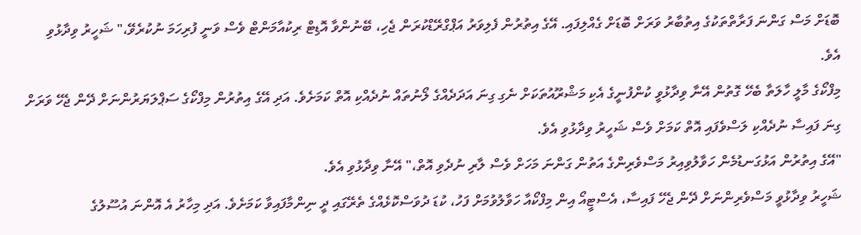ބޮޑަށް މަސް ގަންނަ ފަރާތްތަކުގެ އިތުބާރު ވަރަށް ބޮޑަށް ގެއްލިފައި. އޭގެ އިތުރުން ފެލިވަރު އަޕްގްރޭޑްކުރަން ޖެހި، ބޭނުންވާ އޮޑިޓް ރިކުއާމަންޓް ވެސް ވަނީ ފުރިހަމަ ނުކުރެވޭ،" ޝަހީރު ވިދާޅުވި އެވެ.
މިފްކޯގެ މާލީ ހާލަތާ ބެހޭ ގޮތުން އޭނާ ވިދާޅުވީ ކުންފުނީގެ އެކި މަޝްރޫއުތަކަށް ނެގި ގިނަ އަދަދެއްގެ ލޯނުތައް ނުދެއްކި އޮތް ކަމަށެވެ. އަދި އޭގެ އިތުރުން މިފްކޯގެ ސަޕްލަޔަރުންނަށް ދޭން ޖެހޭ ވަރަށް ގިނަ ފައިސާ ނުދެއްކި ލަސްވެފައި އޮތް ކަމަށް ވެސް ޝަހީރު ވިދާޅުވި އެވެ.
"އޭގެ އިތުރުން އަޅުގަނޑުމެން ހަވާލުވިއިރު މަސްވެރިންގެ އަތުން ގަންނަ މަހަށް ވެސް ލާރި ނުދެވި އޮތް،" އޭނާ ވިދާޅުވި އެވެ.
ޝަހީރު ވިދާޅުވީ މަސްވެރިންނަށް ދޭން ޖެހޭ ފައިސާ، އެސްޓީއޯ އިން މިފްކޯއާ ހަވާލުވުމަށް ފަހު، ކުޑަ ދުވަސްކޮޅެއްގެ ތެރޭގައި ދީ ނިންމާފައިވާ ކަމަށެވެ. އަދި މިހާރު އެ އޮންނަ އުސޫލުގެ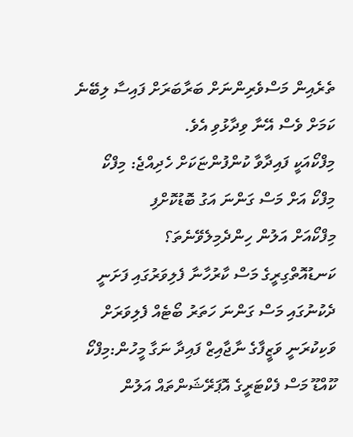ތެރެއިން މަސްވެރިންނަށް ބަރާބަރަށް ފައިސާ ލިބޭނެ ކަމަށް ވެސް އޭނާ ވިދާޅުވި އެވެ.
މިފްކޯއަކީ ފައިދާވާ ކުންފުންޏަކަށް ހެދިއްޖެ: މިފްކޯ
މިފްކޯ އަށް މަސް ގަންނަ އަގު ބޮޑުކޮށްފި
މިފްކޯއަށް އަލުން ހިންދެމިލެވޭނެތަ؟
ކަނޑުއޮތްގިރީގެ މަސް ކާރުހާނާ ފެލިވަރުގައި ފަށަނީ
ދެކުނުގައި މަސް ގަންނަ ހަތަރު ބޯޓެއް ފެލިވަރަށް
ވަކިކުރަނީ ވަޒީފާގެ ނާޖާއިޒް ފައިދާ ނަގާ މީހުން:މިފްކޯ
ކޫއްޑޫ މަސް ފެކްޓަރީގެ އޮޕަރޭޝަންތައް އަލުން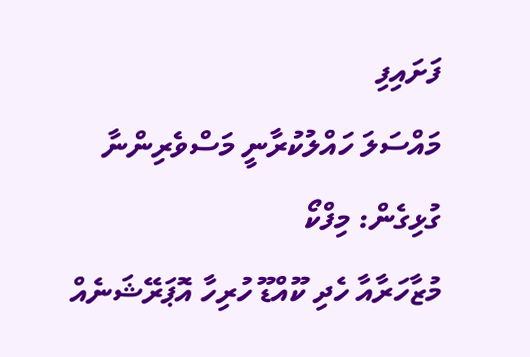ފަށައިފި
މައްސަލަ ހައްލުކުރާނީ މަސްވެރިންނާ ގުޅިގެން: މިފްކޯ
މުޒާހަރާއާ ހެދި ކޫއްޑޫ ހުރިހާ އޮޕަރޭޝަނެއް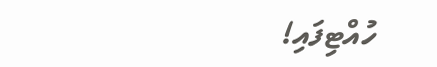ހުއްޓިފައި!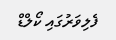ފެލިވަރުގައި ކޯލްޑް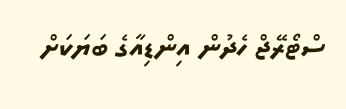ސްޓޯރޭޖް ހެދުން އިންޑިއާގެ ބަޔަކަށް